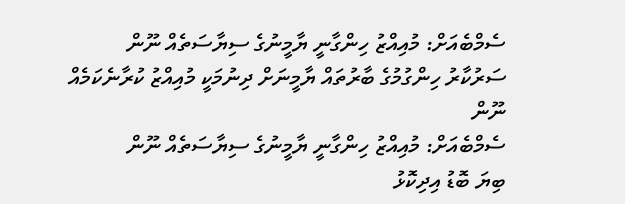ސެމްބެއަށް: މުއިއްޒު ހިންގާނީ ޔާމީނުގެ ސިޔާސަތެއް ނޫން
ސަރުކާރު ހިންގުމުގެ ބާރުތައް ޔާމީނަށް ދިނުމަކީ މުއިއްޒު ކުރާނެކަމެއް ނޫން
ސެމްބެއަށް: މުއިއްޒު ހިންގާނީ ޔާމީނުގެ ސިޔާސަތެއް ނޫން
ބިޔަ ބޮޑު އިދިކޮޅު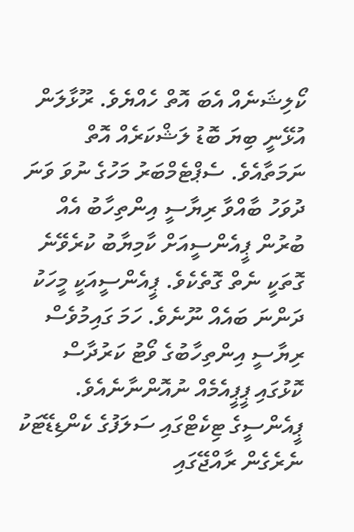ކޯލިޝަނެއް އެބަ އޮތް ހެއްޔެވެ. ރޫޅާލަން އުޅޭނީ ބިޔަ ބޮޑު ލަޝްކަރެއް އޮތް ނަމަތާއެވެ. ސެޕްޓެމްބަރު މަހުގެ ނުވަ ވަނަ ދުވަހު ބާއްވާ ރިޔާސީ އިންތިހާބު އެއް ބުރުން ޕީއެންސީއަށް ކާމިޔާބު ކުރެވޭނެ ގޮތަކީ ނެތް ގޮތެކެވެ. ޕީއެންސީއަކީ މީހަކު ދަންނަ ބައެއް ނޫނެވެ. ހަމަ ގައިމުވެސް ރިޔާސީ އިންތިހާބުގެ ވޯޓު ކަރުދާސް ކޮޅުގައި ޕީޕީއެމެއް ނުއޮންނާނެއެވެ.
ޕީއެންސީގެ ޓިކެޓްގައި ސަލަފުގެ ކެންޑިޑޭޓަކު ނެރެގެން ރާއްޖޭގައި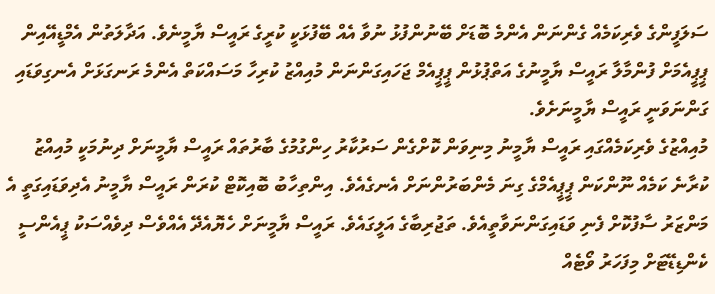ސަލަފީންގެ ވެރިކަމެއް ގެންނަން އެންމެ ބޮޑަށް ބޭނުންފުޅު ނުވާ އެއް ބޭފުޅަކީ ކުރީގެ ރައީސް ޔާމީނެވެ. އަދާލަތުން އެމްޑީއޭއިން ޕީޕީއެމަށް ފުންމާލާ ރައީސް ޔާމީނުގެ އަތްޕުޅުން ޕީޕީއެމް ޖަހައިގަންނަން މުއިއްޒު ކުރިހާ މަސައްކަތް އެންމެ ރަނގަޅަށް އެނގިވަޑައި ގަންނަވަނީ ރައީސް ޔާމީނަށެވެ.
މުއިއްޒުގެ ވެރިކަމެއްގައި ރައީސް ޔާމީނު މިނިވަން ކޮށްގެން ސަރުކާރު ހިންގުމުގެ ބާރުތައް ރައީސް ޔާމީނަށް ދިނުމަކީ މުއިއްޒު ކުރާނެ ކަމެއް ނޫންކަން ޕީޕީއެމްގެ ގިނަ މެންބަރުންނަށް އެނގެއެވެ. އިންތިހާބު ބޮއިކޮޓް ކުރަން ރައީސް ޔާމީނު އެދިވަޑައިގަތީ އެ މަންޒަރު ސާފުކޮށް ފެނި ވަޑައިގަންނަވާތީއެވެ. ތަޖުރިބާގެ އަލީގައެވެ. ރައީސް ޔާމީނަށް ހެޔޮއެދޭ އެއްވެސް ދިވެއްސަކު ޕީއެންސީ ކެންޑިޑޭޓަށް މިފަހަރު ވޯޓެއް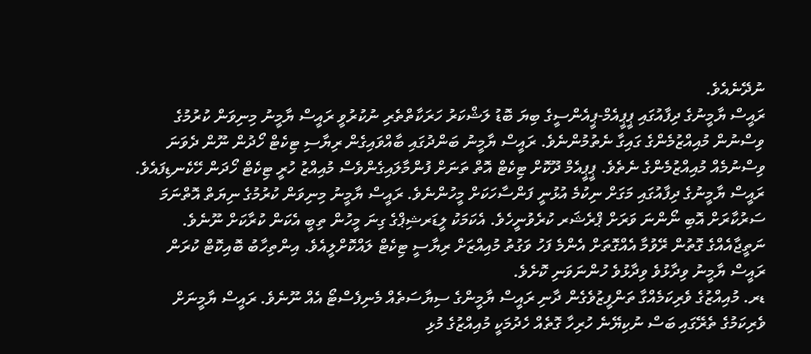ނުދޭނެއެވެ.
ރައީސް ޔާމީނުގެ ދިފާއުގައި ޕީޕީއެމް-ޕީއެންސީގެ ބިޔަ ބޮޑު ލަޝްކަރު ހަރަކާތްތެރި ނުކުރުވީ ރައީސް ޔާމީނު މިނިވަން ކުރުމުގެ ވިސްނުން މުއިއްޒުމެންގެ ގައިގާ ނެތުމުންނެވެ. ރައީސް ޔާމީނު ބަންދުގައި ބާއްވައިގެން ރިޔާސި ޓިކެޓް ހޯދުން ނޫން ދެވަނަ ވިސްނުމެއް މުއިއްޒުމެންގެ ނެތެވެ. ޕީޕީއެމް ދޫކޮށް ޓިކެޓް އޮތް ތަނަށް ފުންމާލައިގެންވެސް މުއިއްޒު ހުރީ ޓިކެޓް ހޯދަން ހޭކެނޑިފައެވެ.
ރައީސް ޔާމީނުގެ ދިފާއުގައި މަގަށް ނިކުމެ އުޅުނީ ފަންސާހަކަށް މީހުންނެވެ. ރައީސް ޔާމީނު މިނިވަން ކުރުމުގެ ނިޔަތް އޮތްނަމަ ސަރުކާރަށް އޮބި ނޯންނަ ވަރަށް ޕްރެޝަރ ކުރެވުނީހެވެ. އެކަމަކު ލީޑަރޝިޕްގެ ގިނަ މީހުން ތިބީ އެކަން ކުރާކަށް ނޫނެވެ. ނަތީޖާއެއްގެ ގޮތުން ރޭވުމާ އެއްގޮތަށް އެންމެ ފަހު ވަގުތު މުއިއްޒަށް ރިޔާސީ ޓިކެޓް ލައްކޮށްލީއެވެ. އިންތިހާބު ބޮއިކޮޓް ކުރަން ރައީސް ޔާމީނު ވިދާޅުވެ ވިދާޅުވެ ހުންނަވަނި ކޮށެވެ.
ޑރ. މުއިއްޒުގެ ވެރިކަމެއްގާ ތަންފީޒުވެގެން ދާނި ރައީސް ޔާމީންގެ ސިޔާސަތެއް މެނިފެސްޓޯ އެއް ނޫނެވެ. ރައީސް ޔާމީނަށް ވެރިކަމުގެ ތެރޭގައި ބަސް ނުކިޔޭނެ ހުރިހާ ގޮތެއް ހެދުމަކީ މުއިއްޒުގެ މުޅި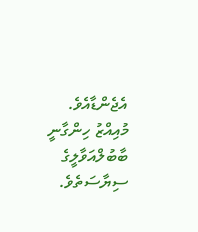އެޖެންޑާއެވެ. މުއިއްޒު ހިންގާނީ ބާބުލްއަވާލީގެ ސިޔާސަތެވެ.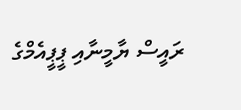ރައީސް ޔާމީނާއި ޕީޕީއެމްގެ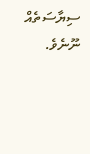ސިޔާސަތެއް ނޫނެވެ.